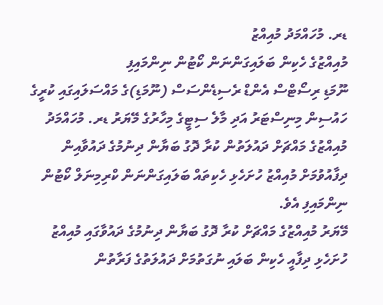ޑރ. މުހައްމަދު މުއިއްޒު
މުއިއްޒުގެ ހެކިން ބަލައިގަންނަން ކޯޓުން ނިންމައިފި
ނޫމަޑި ރިސޯޓްސް އެންޑް ރެސިޑެންސަސް (ނޫމަޑި)ގެ މައްސަލައިގައި ކުރީގެ ހައުސިން މިނިސްޓަރު އަދި މާލެ ސިޓީގެ މިހާރުގެ މޭޔަރު ޑރ. މުހައްމަދު މުއިއްޒުގެ މައްޗަށް ދައުލަތުން ކުރާ ދޮގު ބަޔާން ދިނުމުގެ ދައުވާއިން ދިފާއުވުމަށް މުއިއްޒު ހުށަހެޅި ހެކިތައް ބަލައިގަންނަން ކްރިމިނަލް ކޯޓުން ނިންމައިފި އެވެ.
މޭޔަރު މުއިއްޒުގެ މައްޗަށް ކުރާ ދޮގު ބަޔާން ދިނުމުގެ ދައުވާގައި މުއިއްޒު ހުށަހެޅި ދިފާއީ ހެކިން ބަލައި ނުގަތުމަށް ދައުލަތުގެ ފަރާތުން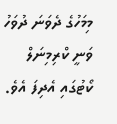މިމަހުގެ ދެވަނަ ދުވަހު ވަނީ ކްރިމިނަލް ކޯޓުގައި އެދިފަ އެވެ.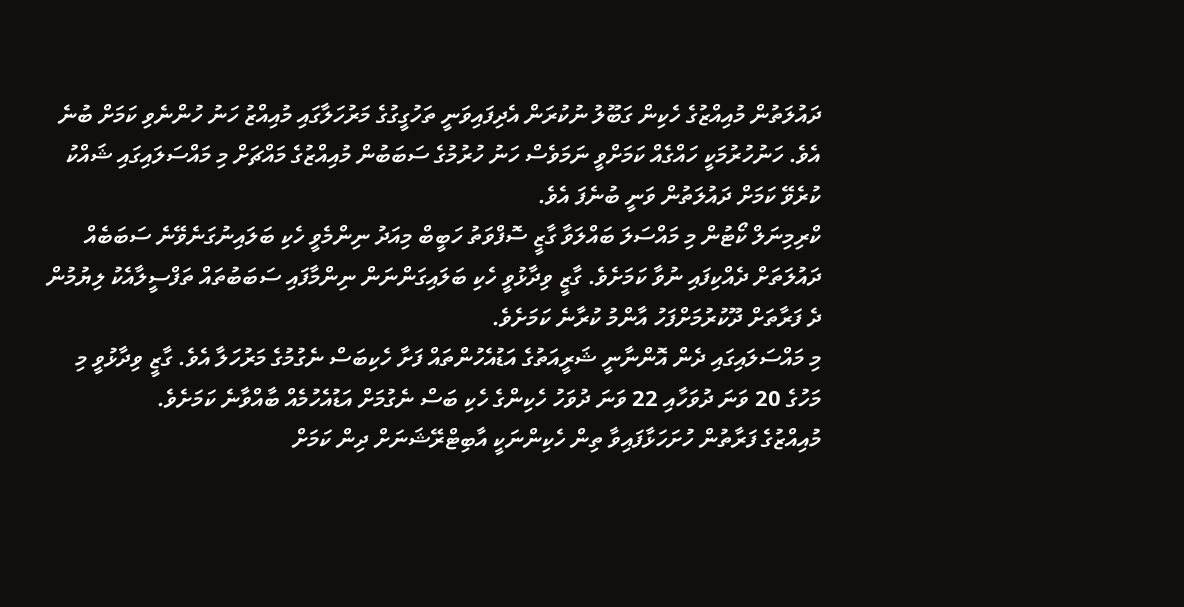ދައުލަތުން މުއިއްޒުގެ ހެކިން ގަބޫލު ނުކުރަން އެދިފައިވަނީ ތަހުގީގުގެ މަރުހަލާގައި މުއިއްޒު ހަނު ހުންނެވި ކަމަށް ބުނެ އެވެ. ހަނުހުރުމަކީ ހައްގެއް ކަމަށްވީ ނަމަވެސް ހަނު ހުރުމުގެ ސަބަބުން މުއިއްޒުގެ މައްޗަށް މި މައްސަލައިގައި ޝައްކު ކުރެވޭ ކަމަށް ދައުލަތުން ވަނީ ބުނެފަ އެވެ.
ކްރިމިނަލް ކޯޓުން މި މައްސަލަ ބައްލަވާ ގާޒީ ސޮފްވަތު ހަބީބް މިއަދު ނިންމެވީ ހެކި ބަލައިނުގަނެވޭނެ ސަބަބެއް ދައުލަތަށް ދެއްކިފައި ނުވާ ކަމަށެވެ. ގާޒީ ވިދާޅުވީ ހެކި ބަލައިގަންނަން ނިންމާފައި ސަބަބުތައް ތަފްސީލާއެކު ލިޔުމުން ދެ ފަރާތަށް ދޫކުރުމަށްފަހު އާންމު ކުރާނެ ކަމަށެވެ.
މި މައްސަލައިގައި ދެން އޮންނާނީ ޝަރީއަތުގެ އަޑުއެހުންތައް ފަށާ ހެކިބަސް ނެގުމުގެ މަރުހަލާ އެވެ. ގާޒީ ވިދާޅުވީ މި މަހުގެ 20 ވަނަ ދުވަހާއި 22 ވަނަ ދުވަހު ހެކިންގެ ހެކި ބަސް ނެގުމަށް އަޑުއެހުމެއް ބާއްވާނެ ކަމަށެވެ.
މުއިއްޒުގެ ފަރާތުން ހުށަހަޅާފައިވާ ތިން ހެކިންނަކީ އާބިޓްރޭޝަނަށް ދިން ކަމަށް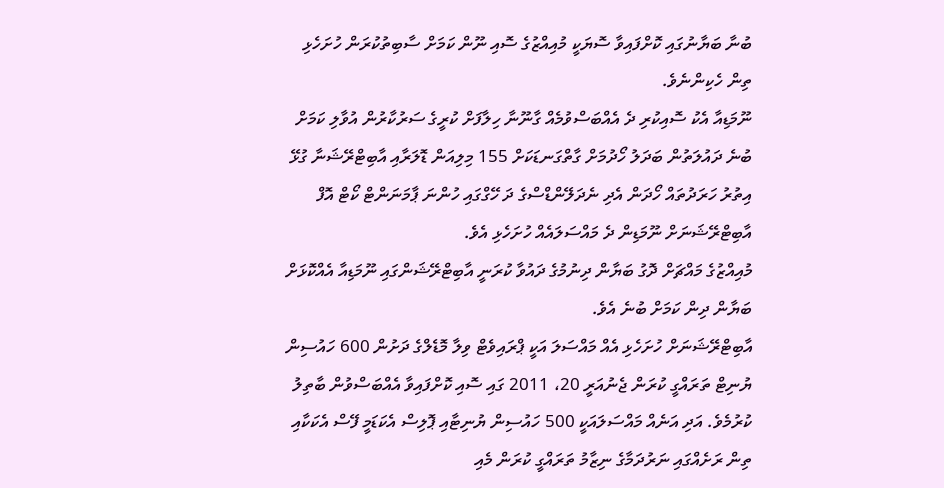ބުނާ ބަޔާނުގައި ކޮށްފައިވާ ސޮޔަކީ މުއިއްޒުގެ ސޮއި ނޫން ކަމަށް ސާބިތުކުރަން ހުށަހެޅި ތިން ހެކިންނެވެ.
ނޫމަޑިއާ އެކު ސޮއިކުރި ދެ އެއްބަސްވުމެއް ގާނޫނާ ހިލާފަށް ކުރީގެ ސަރުކާރުން އުވާލި ކަމަށް ބުނެ ދައުލަތުން ބަދަލު ހޯދުމަށް ގާތްގަނޑަކަށް 155 މިލިއަން ޑޮލަރާއި އާބިޓްރޭޝަނާ ގުޅޭ އިތުރު ހަރަދުތައް ހޯދަން އެދި ނެދަލޭންޑްސްގެ ދަ ހޭގްގައި ހުންނަ ޕާމަނަންޓް ކޯޓް އޮފް އާބިޓްރޭޝަނަށް ނޫމަޑިން ދެ މައްސަލައެއް ހުށަހެޅި އެވެ.
މުއިއްޒުގެ މައްޗަށް ދޮގު ބަޔާން ދިނުމުގެ ދައުވާ ކުރަނީ އާބިޓްރޭޝަންގައި ނޫމަޑިއާ އެއްކޮޅަށް ބަޔާން ދިން ކަމަށް ބުނެ އެވެ.
އާބިޓްރޭޝަނަށް ހުށަހެޅި އެއް މައްސަލަ އަކީ ޕްރައިވެޓް ވިލާ މޮޑެލްގެ ދަށުން 600 ހައުސިން ޔުނިޓް ތަރައްގީ ކުރަން ޖެނުއަރީ 20، 2011 ގައި ސޮއި ކޮށްފައިވާ އެއްބަސްވުން ބާތިލު ކުރުމެވެ. އަދި އަނެއް މައްސަލައަކީ 500 ހައުސިން ޔުނިޓާއި ޕޮލިސް އެކަޑަމީ ފޭސް އެކަކާއި ތިން ރަށެއްގައި ނަރުދަމާގެ ނިޒާމު ތަރައްގީ ކުރަން މެއި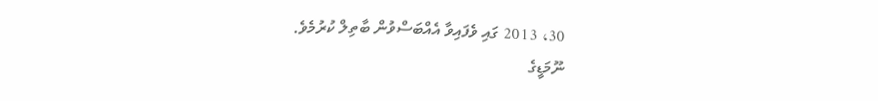30، 2013 ގައި ވެފައިވާ އެއްބަސްވުން ބާތިލް ކުރުމެވެ.
ނޫމަޑީގެ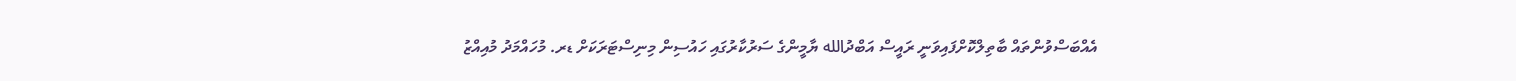އެއްބަސްވުންތައް ބާތިލްކޮށްފައިވަނީ ރައީސް އަބްދުالله ޔާމީންގެ ސަރުކާރުގައި ހައުސިން މިނިސްޓަރަކަށް ޑރ. މުހައްމަދު މުއިއްޒު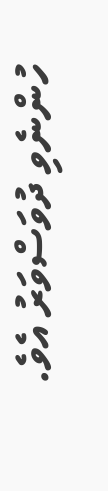ހުންނެވި ދުވަސްވަރު އެވެ.